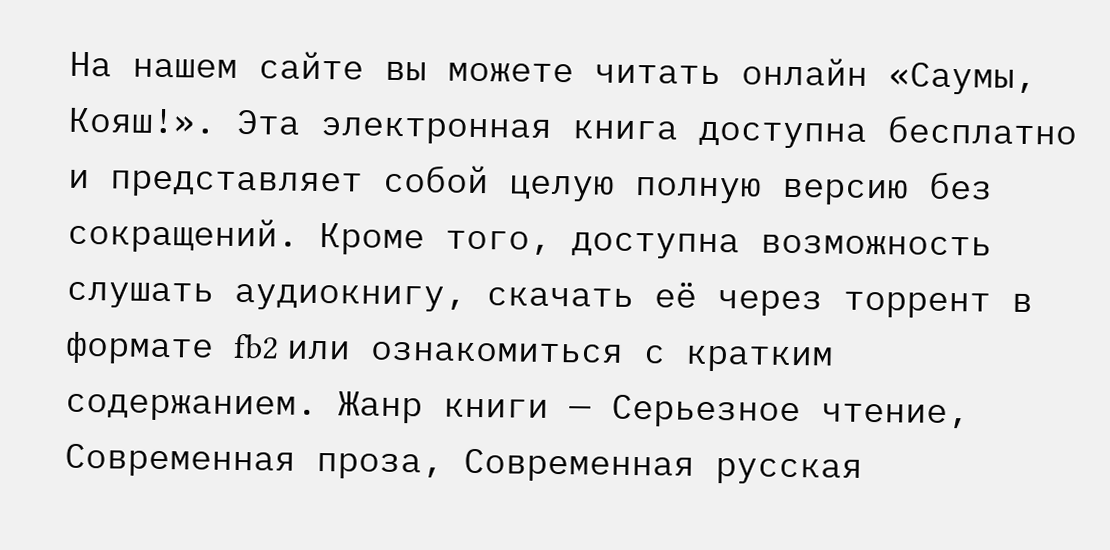На нашем сайте вы можете читать онлайн «Саумы, Кояш!». Эта электронная книга доступна бесплатно и представляет собой целую полную версию без сокращений. Кроме того, доступна возможность слушать аудиокнигу, скачать её через торрент в формате fb2 или ознакомиться с кратким содержанием. Жанр книги — Серьезное чтение, Современная проза, Современная русская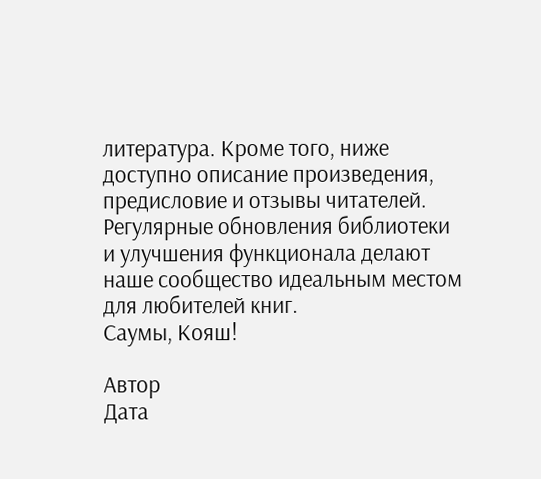литература. Кроме того, ниже доступно описание произведения, предисловие и отзывы читателей. Регулярные обновления библиотеки и улучшения функционала делают наше сообщество идеальным местом для любителей книг.
Саумы, Кояш!

Автор
Дата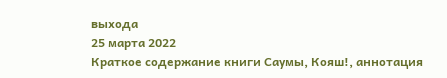выхода
25 марта 2022
Краткое содержание книги Саумы, Кояш!, аннотация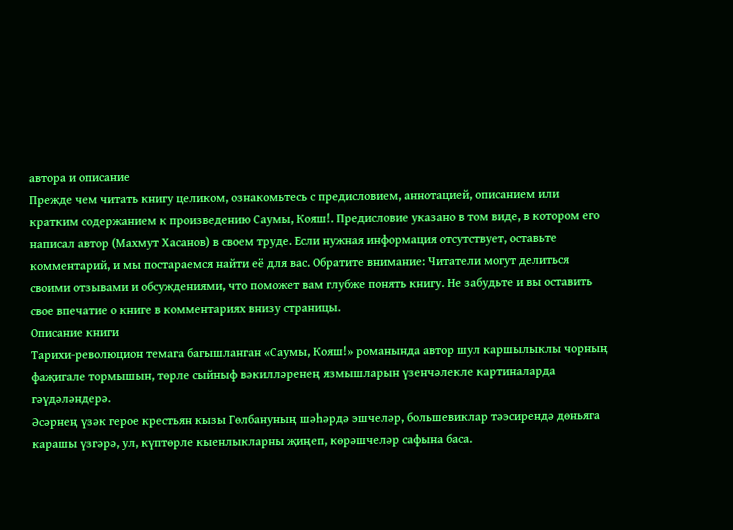автора и описание
Прежде чем читать книгу целиком, ознакомьтесь с предисловием, аннотацией, описанием или кратким содержанием к произведению Саумы, Кояш!. Предисловие указано в том виде, в котором его написал автор (Махмут Хасанов) в своем труде. Если нужная информация отсутствует, оставьте комментарий, и мы постараемся найти её для вас. Обратите внимание: Читатели могут делиться своими отзывами и обсуждениями, что поможет вам глубже понять книгу. Не забудьте и вы оставить свое впечатие о книге в комментариях внизу страницы.
Описание книги
Тарихи-революцион темага багышланган «Саумы, Кояш!» романында автор шул каршылыклы чорның фаҗигале тормышын, төрле сыйныф вәкилләренең язмышларын үзенчәлекле картиналарда гәүдәләндерә.
Әсәрнең үзәк герое крестьян кызы Гөлбануның шәһәрдә эшчеләр, большевиклар тәэсирендә дөньяга карашы үзгәрә, ул, күптөрле кыенлыкларны җиңеп, көрәшчеләр сафына баса.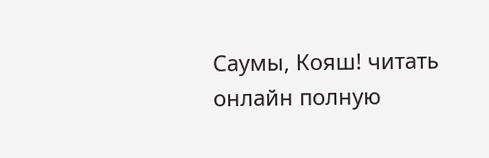Саумы, Кояш! читать онлайн полную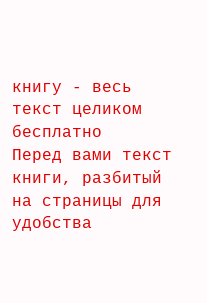книгу - весь текст целиком бесплатно
Перед вами текст книги, разбитый на страницы для удобства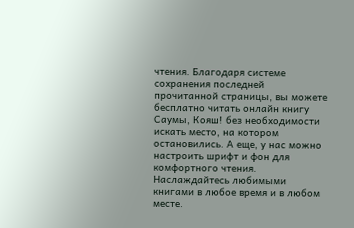чтения. Благодаря системе сохранения последней прочитанной страницы, вы можете бесплатно читать онлайн книгу Саумы, Кояш! без необходимости искать место, на котором остановились. А еще, у нас можно настроить шрифт и фон для комфортного чтения. Наслаждайтесь любимыми книгами в любое время и в любом месте.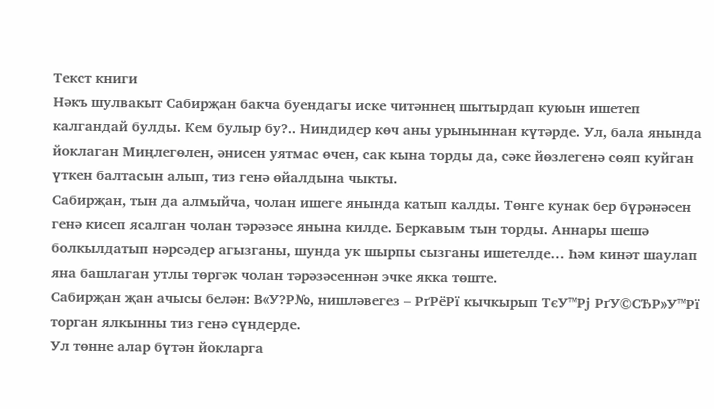Текст книги
Нәкъ шулвакыт Сабирҗан бакча буендагы иске читәннең шытырдап куюын ишетеп калгандай булды. Кем булыр бу?.. Ниндидер көч аны урыныннан күтәрде. Ул, бала янында йоклаган Миңлегөлен, әнисен уятмас өчен, сак кына торды да, сәке йөзлегенә сөяп куйган үткен балтасын алып, тиз генә өйалдына чыкты.
Сабирҗан, тын да алмыйча, чолан ишеге янында катып калды. Төнге кунак бер бүрәнәсен генә кисеп ясалган чолан тәрәзәсе янына килде. Беркавым тын торды. Аннары шешә болкылдатып нәрсәдер агызганы, шунда ук шырпы сызганы ишетелде… Һәм кинәт шаулап яна башлаган утлы төргәк чолан тәрәзәсеннән эчке якка төште.
Сабирҗан җан ачысы белән: В«У?Р№, нишләвегез – РґРёРї кычкырып ТєУ™Рј РґУ©СЂР»У™Рї торган ялкынны тиз генә сүндерде.
Ул төнне алар бүтән йокларга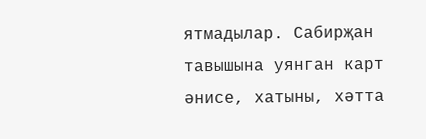ятмадылар. Сабирҗан тавышына уянган карт әнисе, хатыны, хәтта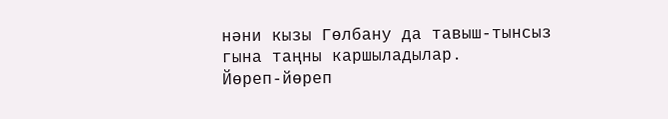нәни кызы Гөлбану да тавыш-тынсыз гына таңны каршыладылар.
Йөреп-йөреп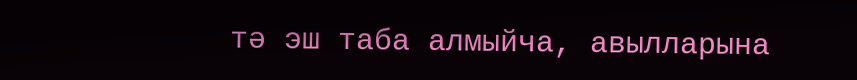тә эш таба алмыйча, авылларына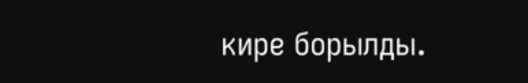кире борылды.